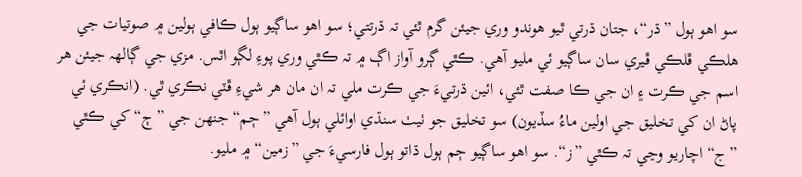سو اھو ٻول ”ڌر“، جتان ڌرتي ٿيو ھوندو وري جيئن گرم ٿئي تہ ڌرتتي؛ سو اھو ساڳيو ٻول ڪافي ٻولين ۾ صوتيات جي ھلڪي ڦلڪي ڦيري سان ساڳيو ئي مليو آھي. ڪٿي ڳرو آواز اڳ ۾ تہ ڪٿي وري پوءِ لڳو اٿس. مزي جي ڳالهہ جيئن ھر اسم جي ڪرت ۽ ان جي ڪا صفت ٿئي، ائين ڌرتيءَ جي ڪرت ملي تہ ان مان ھر شيءِ ڦٽي نڪري ٿي. (انڪري ئي پاڻ ان کي تخليق جي اولين ماءُ سڏيون) سو تخليق جو ٺيٺ سنڌي اوائلي ٻول آھي ”ڄم“ جنھن جي ”ڄ“ کي ڪٿي ”ج“ اچاريو وڃي تہ ڪٿي ”ز“. سو اھو ساڳيو ڄم ٻول ڌاتو ٻول فارسيءَ جي ”زمين“ ۾ مليو.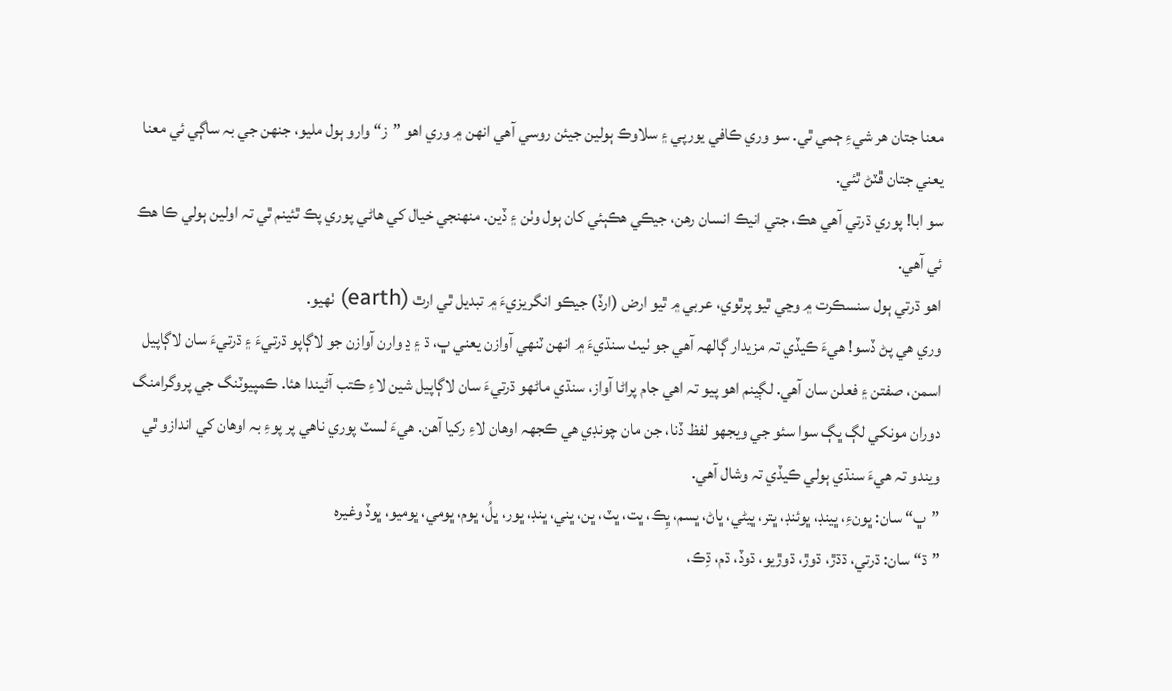معنا جتان ھر شيءِ ڄمي ٿي. سو وري ڪافي يورپي ۽ سلاوڪ ٻولين جيئن روسي آھي انهن ۾ وري اھو ”ز“ وارو ٻول مليو، جنھن جي بہ ساڳي ئي معنا يعني جتان ڦٽڻ ٿئي.
سو ابا! پوري ڌرتي آھي ھڪ، جتي انيڪ انسان رھن، جيڪي ھڪٻئي کان ٻول وٺن ۽ ڏين. منھنجي خيال کي ھاڻي پوري پڪ ٿئينم ٿي تہ اولين ٻولي ڪا ھڪ ئي آھي.
اھو ڌرتي ٻول سنسڪرت ۾ وڃي ٿيو پرٿوي، عربي ۾ ٿيو ارض (ارڏ) جيڪو انگريزيءَ ۾ تبديل ٿي ارٿ (earth) ٺهيو.
وري ھي پڻ ڏسو! ھيءَ ڪيڏي تہ مزيدار ڳالهہ آهي جو ٺيٺ سنڌيءَ ۾ انهن ٽنهي آوازن يعني ڀ، ڌ ۽ ڍ وارن آوازن جو لاڳاپو ڌرتيءَ ۽ ڌرتيءَ سان لاڳاپيل اسمن، صفتن ۽ فعلن سان آهي. لڳينم اهو پيو تہ اهي جام پراڻا آواز، سنڌي ماڻهو ڌرتيءَ سان لاڳاپيل شين لاءِ ڪتب آڻيندا هئا. ڪمپيوٽنگ جي پروگرامنگ دوران مونکي لڳ ڀڳ سوا سئو جي ويجهو لفظ ڏنا، جن مان چونڊي هي ڪجهہ اوهان لاءِ رکيا آهن. هيءَ لسٽ پوري ناهي پر پوءِ بہ اوهان کي اندازو ٿي ويندو تہ هيءَ سنڌي ٻولي ڪيڏي تہ وشال آهي.
”ڀ“ سان: ڀونءِ، ڀينڊ، ڀوئنڊ، ڀتر، ڀيڻي، ڀاڻ، ڀسم، ڀِڪ، ڀت، ڀٽ، ڀن، ڀني، ڀنڊ، ڀور، ڀلُ، ڀوم، ڀومي، ڀوميو، ڀوڏ وغيرہ
”ڌ“ سان: ڌرتي، ڌڌڙ، ڌوڙ، ڌوڙيو، ڌوڏ، ڌم، ڌِڪ،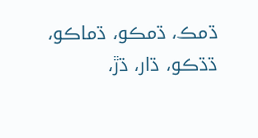ڌمڪ، ڌمڪو، ڌماڪو، ڌڌڪو، ڌار، ڌڙ،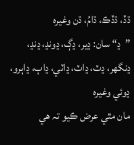ڌڏ، ڌڏڪ، ڌامُ، ڌن وغيرہ
”ڍ“ سان: ڍير، ڍڳ، ڍونڍ، ڍنڍ، ڍنگهر، ڍٽ، ڍاٽ، ڍاٽي، ڍاٻ، ڍاٻرو، ڍوئي وغيرہ
مان مٿي عرض ڪيو تہ هي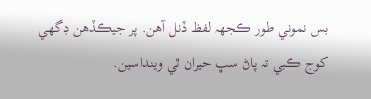بس نموني طور ڪجهہ لفظ ڏنل آهن. پر جيڪڏهن ڊگهي کوج ڪبي تہ پاڻ سڀ حيران ٿي وينداسين.